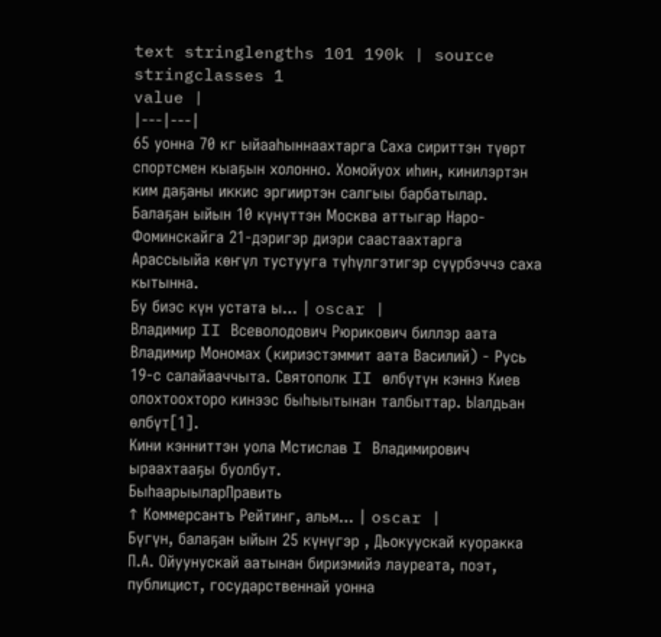text stringlengths 101 190k | source stringclasses 1
value |
|---|---|
65 уонна 70 кг ыйааһыннаахтарга Саха сириттэн түөрт спортсмен кыаҕын холонно. Хомойуох иһин, кинилэртэн ким даҕаны иккис эргииртэн салгыы барбатылар.
Балаҕан ыйын 10 күнүттэн Москва аттыгар Наро-Фоминскайга 21-дэригэр диэри саастаахтарга Арассыыйа көҥүл тустууга түһүлгэтигэр сүүрбэччэ саха кытынна.
Бу биэс күн устата ы... | oscar |
Владимир II Всеволодович Рюрикович биллэр аата Владимир Мономах (кириэстэммит аата Василий) - Русь 19-с салайааччыта. Святополк II өлбүтүн кэннэ Киев олохтоохторо кинээс быһыытынан талбыттар. Ыалдьан өлбүт[1].
Кини кэнниттэн уола Мстислав I Владимирович ыраахтааҕы буолбут.
БыһаарыыларПравить
↑ Коммерсантъ Рейтинг, альм... | oscar |
Бүгүн, балаҕан ыйын 25 күнүгэр , Дьокуускай куоракка П.А. Ойуунускай аатынан бириэмийэ лауреата, поэт, публицист, государственнай уонна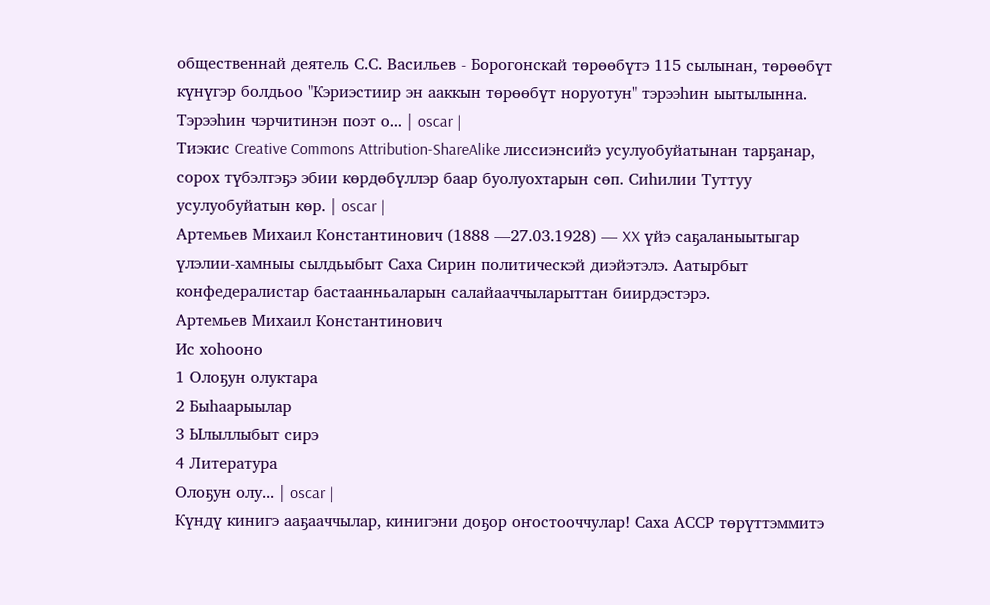общественнай деятель С.С. Васильев - Борогонскай төрөөбүтэ 115 сылынан, төрөөбүт күнүгэр болдьоо "Кэриэстиир эн ааккын төрөөбүт норуотун" тэрээһин ыытылынна.
Тэрээһин чэрчитинэн поэт о... | oscar |
Тиэкис Creative Commons Attribution-ShareAlike лиссиэнсийэ усулуобуйатынан тарҕанар, сорох түбэлтэҕэ эбии көрдөбүллэр баар буолуохтарын сөп. Сиһилии Туттуу усулуобуйатын көр. | oscar |
Артемьев Михаил Константинович (1888 —27.03.1928) — XX үйэ саҕаланыытыгар үлэлии-хамныы сылдьыбыт Саха Сирин политическэй диэйэтэлэ. Аатырбыт конфедералистар бастаанньаларын салайааччыларыттан биирдэстэрэ.
Артемьев Михаил Константинович
Ис хоһооно
1 Олоҕун олуктара
2 Быһаарыылар
3 Ылыллыбыт сирэ
4 Литература
Олоҕун олу... | oscar |
Күндү кинигэ ааҕааччылар, кинигэни доҕор оҥостооччулар! Саха АССР төрүттэммитэ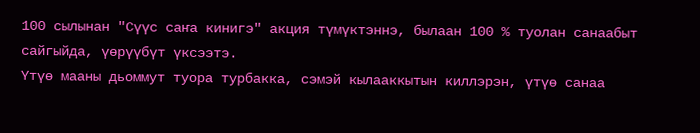100 сылынан "Сүүс саҥа кинигэ" акция түмүктэннэ, былаан 100 % туолан санаабыт сайгыйда, үөрүүбүт үксээтэ.
Үтүө мааны дьоммут туора турбакка, сэмэй кылааккытын киллэрэн, үтүө санаа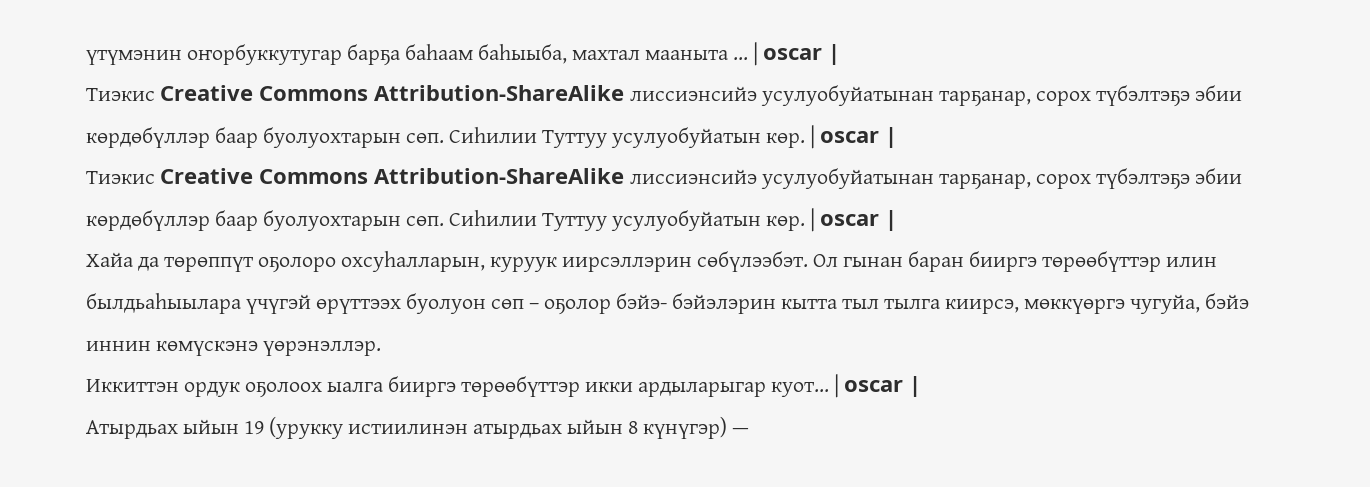үтүмэнин оҥорбуккутугар барҕа баһаам баһыыба, махтал мааныта ... | oscar |
Тиэкис Creative Commons Attribution-ShareAlike лиссиэнсийэ усулуобуйатынан тарҕанар, сорох түбэлтэҕэ эбии көрдөбүллэр баар буолуохтарын сөп. Сиһилии Туттуу усулуобуйатын көр. | oscar |
Тиэкис Creative Commons Attribution-ShareAlike лиссиэнсийэ усулуобуйатынан тарҕанар, сорох түбэлтэҕэ эбии көрдөбүллэр баар буолуохтарын сөп. Сиһилии Туттуу усулуобуйатын көр. | oscar |
Хайа да төрөппүт оҕолоро охсуһалларын, куруук иирсэллэрин сөбүлээбэт. Ол гынан баран бииргэ төрөөбүттэр илин былдьаһыылара үчүгэй өрүттээх буолуон сөп – оҕолор бэйэ- бэйэлэрин кытта тыл тылга киирсэ, мөккүөргэ чугуйа, бэйэ иннин көмүскэнэ үөрэнэллэр.
Иккиттэн ордук оҕолоох ыалга бииргэ төрөөбүттэр икки ардыларыгар куот... | oscar |
Атырдьах ыйын 19 (урукку истиилинэн атырдьах ыйын 8 күнүгэр) —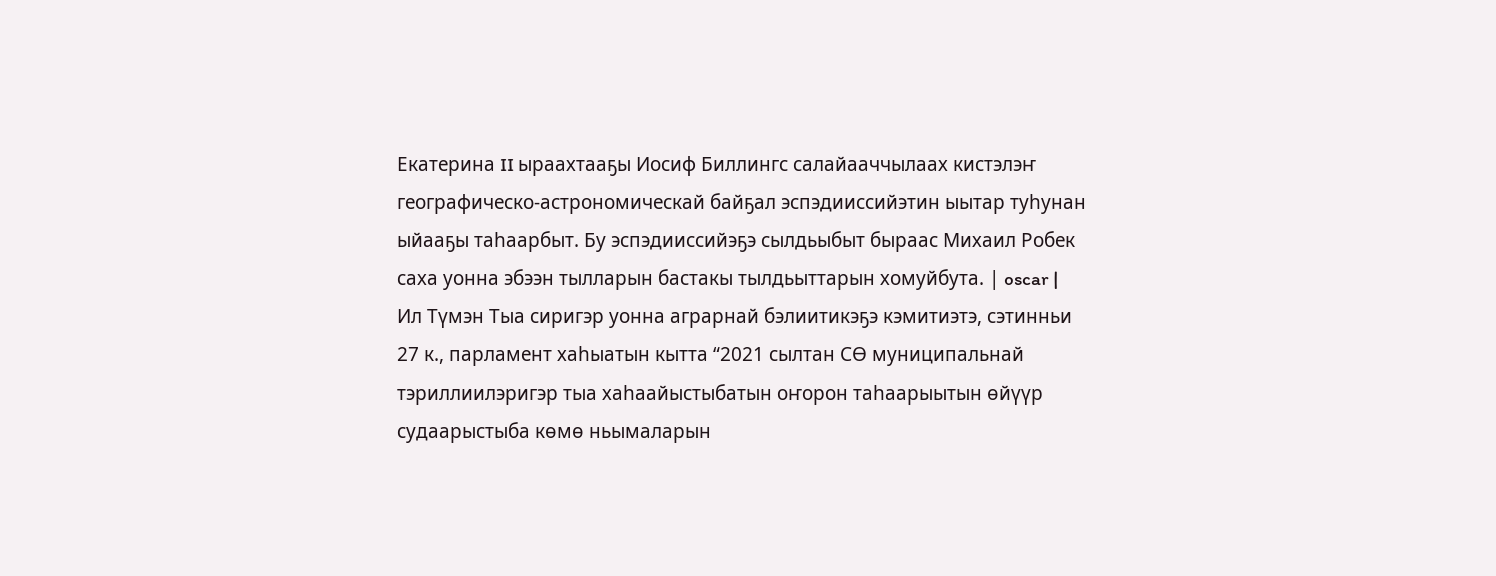Екатерина II ыраахтааҕы Иосиф Биллингс салайааччылаах кистэлэҥ географическо-астрономическай байҕал эспэдииссийэтин ыытар туһунан ыйааҕы таһаарбыт. Бу эспэдииссийэҕэ сылдьыбыт быраас Михаил Робек саха уонна эбээн тылларын бастакы тылдьыттарын хомуйбута. | oscar |
Ил Түмэн Тыа сиригэр уонна аграрнай бэлиитикэҕэ кэмитиэтэ, сэтинньи 27 к., парламент хаһыатын кытта “2021 сылтан СӨ муниципальнай тэриллиилэригэр тыа хаһаайыстыбатын оҥорон таһаарыытын өйүүр судаарыстыба көмө ньымаларын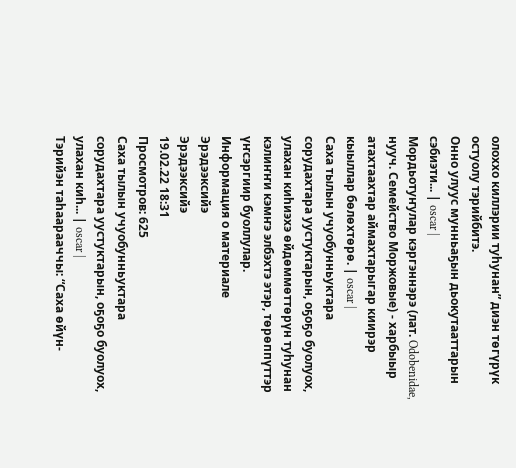олоххо киллэрии туһунан” диэн төгүрүк остуолу тэрийбитэ.
Онно улуус мунньаҕын дьокутааттарын сэбиэти... | oscar |
Мордьотуҥулар кэргэннэрэ (лат. Odobenidae, нууч. Семейство Моржовые) - харбыыр атахтаахтар аймахтарыгар киирэр кыыллар бөлөхтөрө. | oscar |
Саха тылын учуобунньуктара сорудахтара уустуктарын, оҕоҕо буолуох, улахан киһиэхэ өйдөммөттөрүн туһунан кэлиҥҥи кэмҥэ элбэхтэ этэр, төрөппүттэр үҥсэргиир буоллулар.
Информация о материале
Эрэдээксийэ
Эрэдээксийэ
19.02.22 18:31
Просмотров: 625
Саха тылын учуобунньуктара сорудахтара уустуктарын, оҕоҕо буолуох, улахан киһ... | oscar |
Тэрийэн таһаарааччы: “Саха өйүн-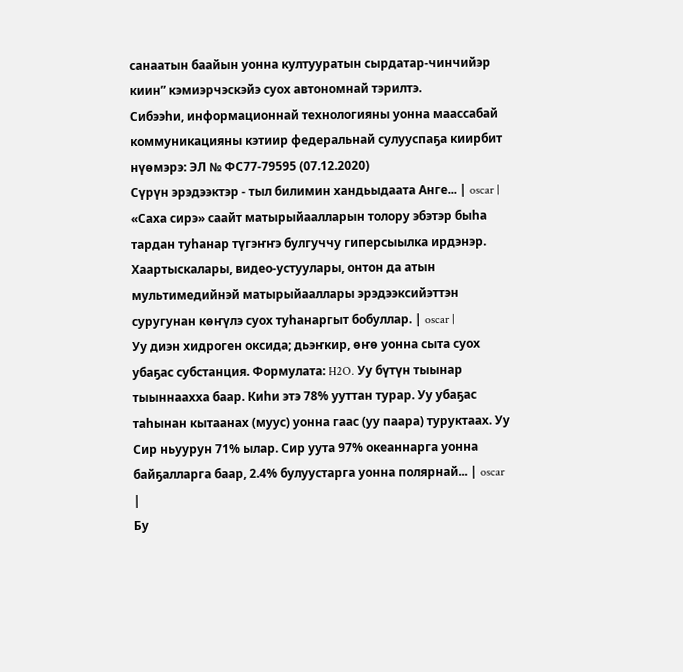санаатын баайын уонна култууратын сырдатар-чинчийэр киин” кэмиэрчэскэйэ суох автономнай тэрилтэ.
Сибээһи, информационнай технологияны уонна маассабай коммуникацияны кэтиир федеральнай сулууспаҕа киирбит нүөмэрэ: ЭЛ № ФС77-79595 (07.12.2020)
Сүрүн эрэдээктэр - тыл билимин хандьыдаата Анге... | oscar |
«Саха сирэ» саайт матырыйаалларын толору эбэтэр быһа тардан туһанар түгэҥҥэ булгуччу гиперсыылка ирдэнэр. Хаартыскалары, видео-устуулары, онтон да атын мультимедийнэй матырыйааллары эрэдээксийэттэн суругунан көҥүлэ суох туһанаргыт бобуллар. | oscar |
Уу диэн хидроген оксида; дьэҥкир, өҥө уонна сыта суох убаҕас субстанция. Формулата: H2O. Уу бүтүн тыынар тыыннаахха баар. Киhи этэ 78% ууттан турар. Уу убаҕас таһынан кытаанах (муус) уонна гаас (уу паара) туруктаах. Уу Сир ньуурун 71% ылар. Сир уута 97% океаннарга уонна байҕалларга баар, 2.4% булуустарга уонна полярнай... | oscar |
Бу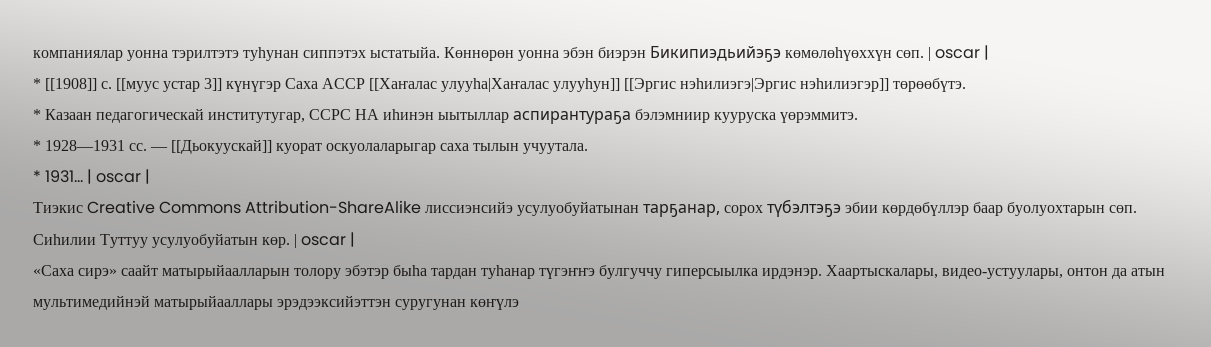компаниялар уонна тэрилтэтэ туһунан сиппэтэх ыстатыйа. Көннөрөн уонна эбэн биэрэн Бикипиэдьийэҕэ көмөлөһүөххүн сөп. | oscar |
* [[1908]] с. [[муус устар 3]] күнүгэр Саха АССР [[Хаҥалас улууһа|Хаҥалас улууһун]] [[Эргис нэһилиэгэ|Эргис нэһилиэгэр]] төрөөбүтэ.
* Казаан педагогическай институтугар, ССРС НА иһинэн ыытыллар аспирантураҕа бэлэмниир кууруска үөрэммитэ.
* 1928—1931 сс. — [[Дьокуускай]] куорат оскуолаларыгар саха тылын учуутала.
* 1931... | oscar |
Тиэкис Creative Commons Attribution-ShareAlike лиссиэнсийэ усулуобуйатынан тарҕанар, сорох түбэлтэҕэ эбии көрдөбүллэр баар буолуохтарын сөп. Сиһилии Туттуу усулуобуйатын көр. | oscar |
«Саха сирэ» саайт матырыйаалларын толору эбэтэр быһа тардан туһанар түгэҥҥэ булгуччу гиперсыылка ирдэнэр. Хаартыскалары, видео-устуулары, онтон да атын мультимедийнэй матырыйааллары эрэдээксийэттэн суругунан көҥүлэ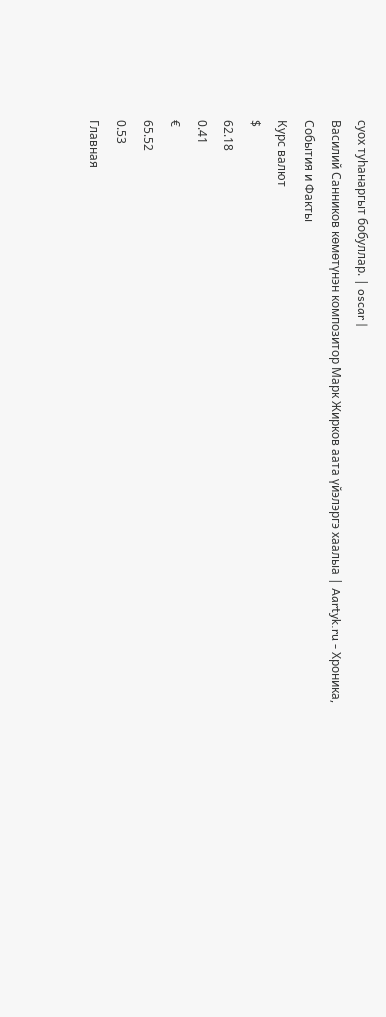суох туһанаргыт бобуллар. | oscar |
Василий Санников көмөтүнэн композитор Марк Жирков аата үйэлэргэ хаалыа | Aartyk.ru - Хроника, События и Факты
Курс валют
$
62.18
0.41
€
65.52
0.53
Главная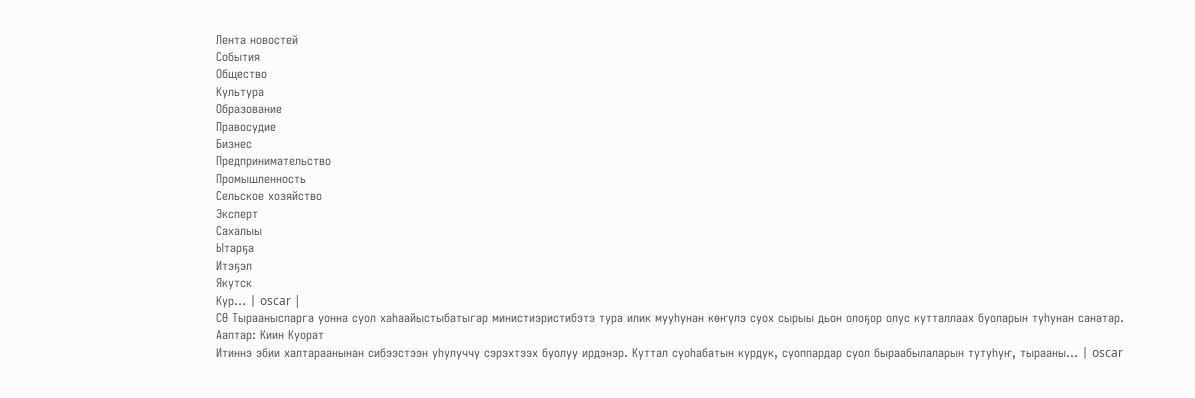Лента новостей
События
Общество
Культура
Образование
Правосудие
Бизнес
Предпринимательство
Промышленность
Сельское хозяйство
Эксперт
Сахалыы
Ытарҕа
Итэҕэл
Якутск
Кур... | oscar |
СӨ Тырааныспарга уонна суол хаһаайыстыбатыгар министиэристибэтэ тура илик мууһунан көҥүлэ суох сырыы дьон олоҕор олус кутталлаах буоларын туһунан санатар.
Ааптар: Киин Куорат
Итиннэ эбии халтараанынан сибээстээн уһулуччу сэрэхтээх буолуу ирдэнэр. Куттал суоһабатын курдук, суоппардар суол быраабылаларын тутуһуҥ, тырааны... | oscar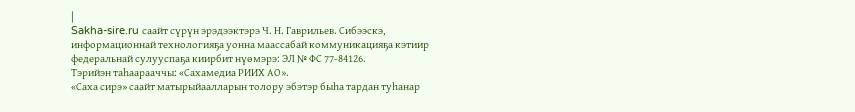|
Sakha-sire.ru саайт сүрүн эрэдээктэрэ Ч. Н. Гаврильев. Сибээскэ, информационнай технологияҕа уонна маассабай коммуникацияҕа кэтиир федеральнай сулууспаҕа киирбит нүөмэрэ: ЭЛ № ФС 77-84126.
Тэрийэн таһаарааччы: «Сахамедиа РИИХ АО».
«Саха сирэ» саайт матырыйаалларын толору эбэтэр быһа тардан туһанар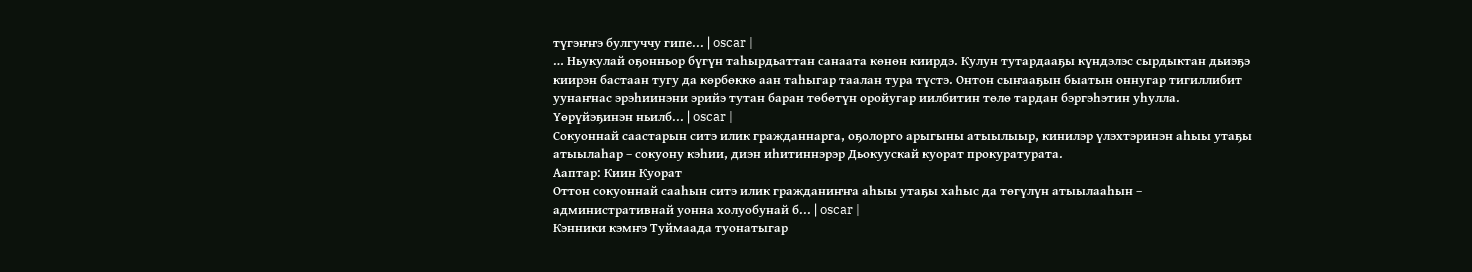түгэҥҥэ булгуччу гипе... | oscar |
… Ньукулай оҕонньор бүгүн таһырдьаттан санаата көнөн киирдэ. Кулун тутардааҕы күндэлэс сырдыктан дьиэҕэ киирэн бастаан тугу да көрбөккө аан таһыгар таалан тура түстэ. Онтон сыҥааҕын быатын оннугар тигиллибит уунаҥнас эрэһиинэни эрийэ тутан баран төбөтүн оройугар иилбитин төлө тардан бэргэһэтин уһулла. Үөрүйэҕинэн ньилб... | oscar |
Сокуоннай саастарын ситэ илик гражданнарга, оҕолорго арыгыны атыылыыр, кинилэр үлэхтэринэн аһыы утаҕы атыылаһар – сокуону кэһии, диэн иһитиннэрэр Дьокуускай куорат прокуратурата.
Ааптар: Киин Куорат
Оттон сокуоннай сааһын ситэ илик гражданиҥҥа аһыы утаҕы хаһыс да төгүлүн атыылааһын – административнай уонна холуобунай б... | oscar |
Кэнники кэмҥэ Туймаада туонатыгар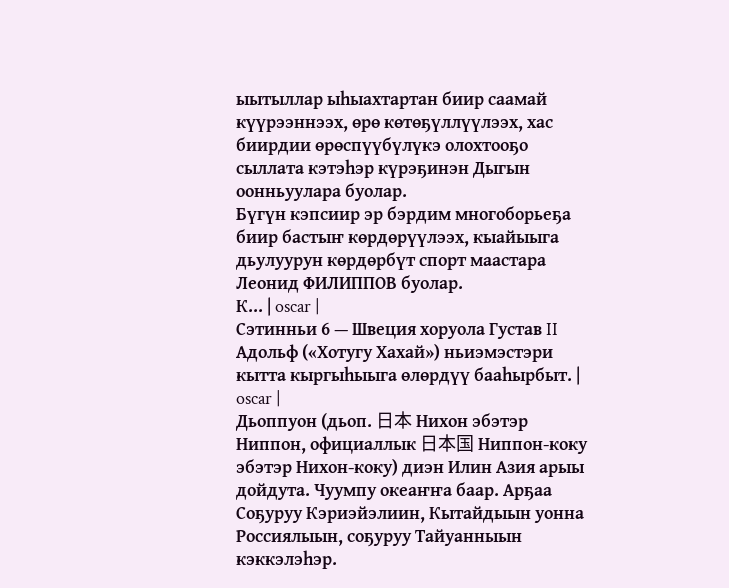ыытыллар ыһыахтартан биир саамай күүрээннээх, өрө көтөҕүллүүлээх, хас биирдии өрөспүүбүлүкэ олохтооҕо сыллата кэтэһэр күрэҕинэн Дыгын оонньуулара буолар.
Бүгүн кэпсиир эр бэрдим многоборьеҕа биир бастыҥ көрдөрүүлээх, кыайыыга дьулуурун көрдөрбүт спорт маастара Леонид ФИЛИППОВ буолар.
К... | oscar |
Сэтинньи 6 — Швеция хоруола Густав II Адольф («Хотугу Хахай») ньиэмэстэри кытта кыргыһыыга өлөрдүү бааһырбыт. | oscar |
Дьоппуон (дьоп. 日本 Нихон эбэтэр Ниппон, официаллык 日本国 Ниппон-коку эбэтэр Нихон-коку) диэн Илин Азия арыы дойдута. Чуумпу океаҥҥа баар. Арҕаа Соҕуруу Кэриэйэлиин, Кытайдыын уонна Россиялыын, соҕуруу Тайуанныын кэккэлэhэр.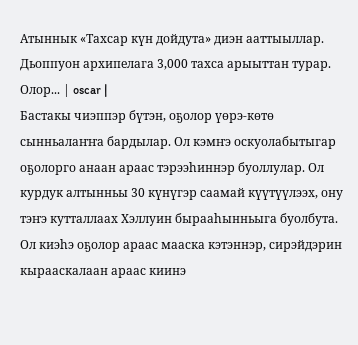Атыннык «Тахсар күн дойдута» диэн ааттыыллар. Дьоппуон архипелага 3,000 тахса арыыттан турар. Олор... | oscar |
Бастакы чиэппэр бүтэн, оҕолор үөрэ-көтө сынньалаҥҥа бардылар. Ол кэмҥэ оскуолабытыгар оҕолорго анаан араас тэрээһиннэр буоллулар. Ол курдук алтынньы 30 күнүгэр саамай күүтүүлээх, ону тэҥэ кутталлаах Хэллуин бырааһынньыга буолбута. Ол киэһэ оҕолор араас мааска кэтэннэр, сирэйдэрин кырааскалаан араас киинэ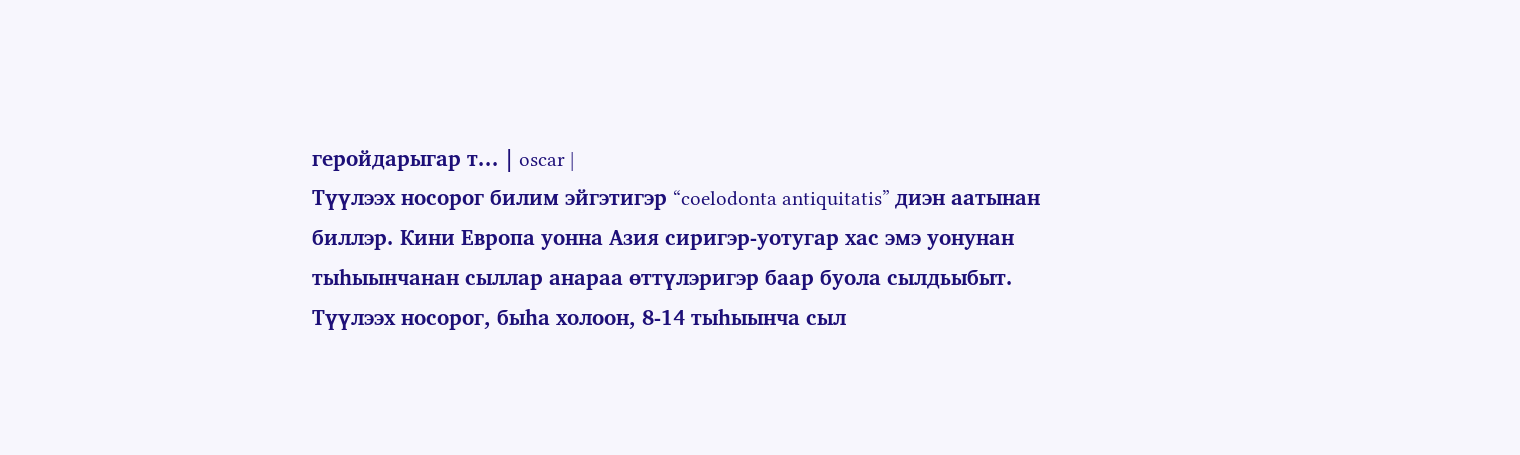геройдарыгар т... | oscar |
Түүлээх носорог билим эйгэтигэр “coelodonta antiquitatis” диэн аатынан биллэр. Кини Европа уонна Азия сиригэр-уотугар хас эмэ уонунан тыһыынчанан сыллар анараа өттүлэригэр баар буола сылдьыбыт. Түүлээх носорог, быһа холоон, 8-14 тыһыынча сыл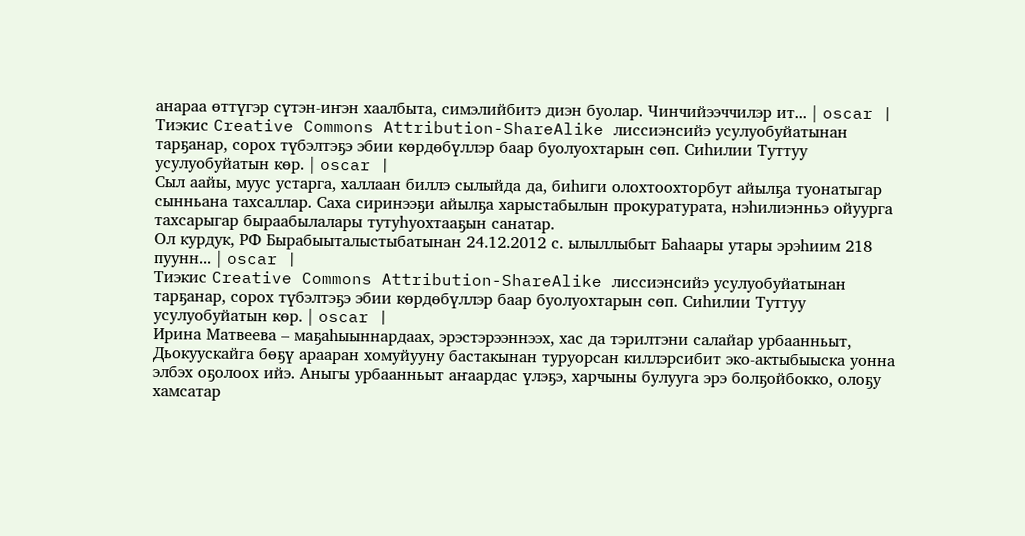анараа өттүгэр сүтэн-иҥэн хаалбыта, симэлийбитэ диэн буолар. Чинчийээччилэр ит... | oscar |
Тиэкис Creative Commons Attribution-ShareAlike лиссиэнсийэ усулуобуйатынан тарҕанар, сорох түбэлтэҕэ эбии көрдөбүллэр баар буолуохтарын сөп. Сиһилии Туттуу усулуобуйатын көр. | oscar |
Сыл аайы, муус устарга, халлаан биллэ сылыйда да, биһиги олохтоохторбут айылҕа туонатыгар сынньана тахсаллар. Саха сиринээҕи айылҕа харыстабылын прокуратурата, нэһилиэнньэ ойуурга тахсарыгар быраабылалары тутуһуохтааҕын санатар.
Ол курдук, РФ Бырабыыталыстыбатынан 24.12.2012 с. ылыллыбыт Баһаары утары эрэһиим 218 пуунн... | oscar |
Тиэкис Creative Commons Attribution-ShareAlike лиссиэнсийэ усулуобуйатынан тарҕанар, сорох түбэлтэҕэ эбии көрдөбүллэр баар буолуохтарын сөп. Сиһилии Туттуу усулуобуйатын көр. | oscar |
Ирина Матвеева – маҕаһыыннардаах, эрэстэрээннээх, хас да тэрилтэни салайар урбаанньыт, Дьокуускайга бөҕү арааран хомуйууну бастакынан туруорсан киллэрсибит эко-актыбыыска уонна элбэх оҕолоох ийэ. Аныгы урбаанньыт аҥаардас үлэҕэ, харчыны булууга эрэ болҕойбокко, олоҕу хамсатар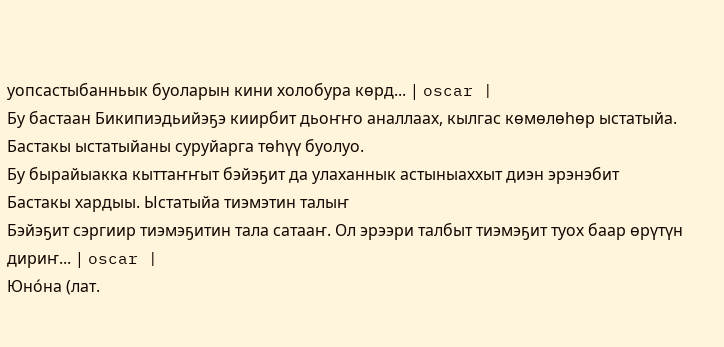уопсастыбанньык буоларын кини холобура көрд... | oscar |
Бу бастаан Бикипиэдьийэҕэ киирбит дьоҥҥо аналлаах, кылгас көмөлөһөр ыстатыйа. Бастакы ыстатыйаны суруйарга төһүү буолуо.
Бу бырайыакка кыттаҥҥыт бэйэҕит да улаханнык астыныаххыт диэн эрэнэбит
Бастакы хардыы. Ыстатыйа тиэмэтин талыҥ
Бэйэҕит сэргиир тиэмэҕитин тала сатааҥ. Ол эрээри талбыт тиэмэҕит туох баар өрүтүн дириҥ... | oscar |
Юно́на (лат.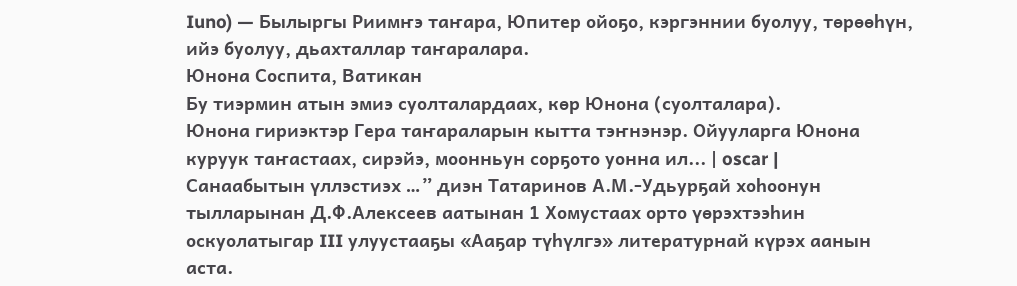Iuno) — Былыргы Риимҥэ таҥара, Юпитер ойоҕо, кэргэннии буолуу, төрөөһүн, ийэ буолуу, дьахталлар таҥаралара.
Юнона Соспита, Ватикан
Бу тиэрмин атын эмиэ суолталардаах, көр Юнона (суолталара).
Юнона гириэктэр Гера таҥараларын кытта тэҥнэнэр. Ойууларга Юнона куруук таҥастаах, сирэйэ, моонньун сорҕото уонна ил... | oscar |
Санаабытын үллэстиэх …” диэн Татаринов А.М.-Удьурҕай хоһоонун тылларынан Д.Ф.Алексеев аатынан 1 Хомустаах орто үөрэхтээһин оскуолатыгар III улуустааҕы «Ааҕар түһүлгэ» литературнай күрэх аанын аста.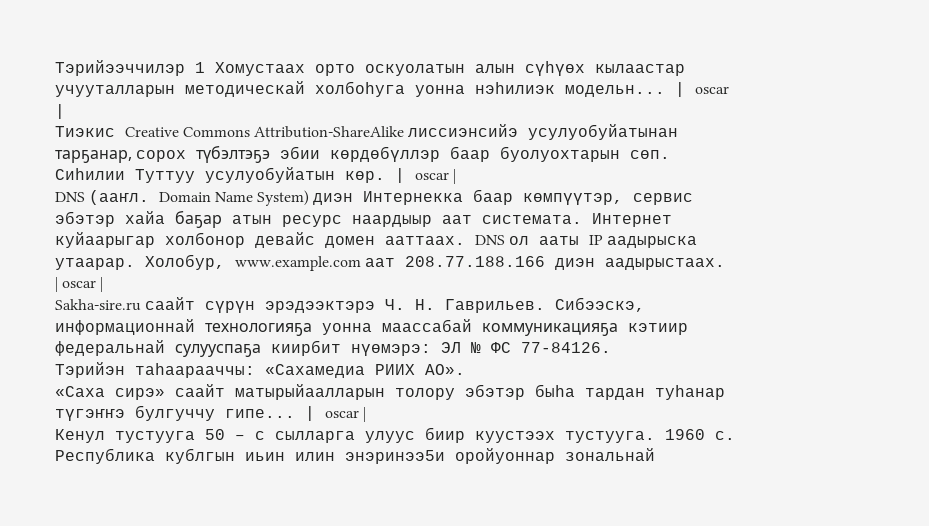Тэрийээччилэр 1 Хомустаах орто оскуолатын алын сүһүөх кылаастар учууталларын методическай холбоhуга уонна нэhилиэк модельн... | oscar |
Тиэкис Creative Commons Attribution-ShareAlike лиссиэнсийэ усулуобуйатынан тарҕанар, сорох түбэлтэҕэ эбии көрдөбүллэр баар буолуохтарын сөп. Сиһилии Туттуу усулуобуйатын көр. | oscar |
DNS (ааҥл. Domain Name System) диэн Интернекка баар көмпүүтэр, сервис эбэтэр хайа баҕар атын ресурс наардыыр аат системата. Интернет куйаарыгар холбонор девайс домен ааттаах. DNS ол ааты IP аадырыска утаарар. Холобур, www.example.com аат 208.77.188.166 диэн аадырыстаах. | oscar |
Sakha-sire.ru саайт сүрүн эрэдээктэрэ Ч. Н. Гаврильев. Сибээскэ, информационнай технологияҕа уонна маассабай коммуникацияҕа кэтиир федеральнай сулууспаҕа киирбит нүөмэрэ: ЭЛ № ФС 77-84126.
Тэрийэн таһаарааччы: «Сахамедиа РИИХ АО».
«Саха сирэ» саайт матырыйаалларын толору эбэтэр быһа тардан туһанар түгэҥҥэ булгуччу гипе... | oscar |
Кенул тустууга 50 – с сылларга улуус биир куустээх тустууга. 1960 с. Республика кублгын иьин илин энэринээ5и оройуоннар зональнай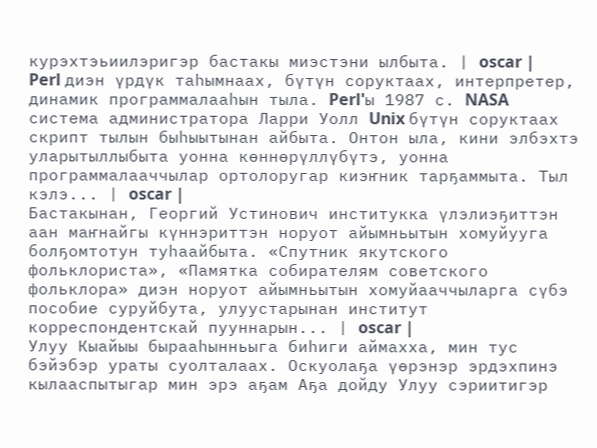курэхтэьиилэригэр бастакы миэстэни ылбыта. | oscar |
Perl диэн үрдүк таhымнаах, бүтүн соруктаах, интерпретер, динамик программалааhын тыла. Perl'ы 1987 с. NASA система администратора Ларри Уолл Unix бүтүн соруктаах скрипт тылын быhыытынан айбыта. Онтон ыла, кини элбэхтэ уларытыллыбыта уонна көннөрүллүбүтэ, уонна программалааччылар ортолоругар киэҥник тарҕаммыта. Тыл кэлэ... | oscar |
Бастакынан, Георгий Устинович институкка үлэлиэҕиттэн аан маҥнайгы күннэриттэн норуот айымньытын хомуйууга болҕомтотун туһаайбыта. «Спутник якутского фольклориста», «Памятка собирателям советского фольклора» диэн норуот айымньытын хомуйааччыларга сүбэ пособие суруйбута, улуустарынан институт корреспондентскай пууннарын... | oscar |
Улуу Кыайыы бырааһынньыга биһиги аймахха, мин тус бэйэбэр ураты суолталаах. Оскуолаҕа үөрэнэр эрдэхпинэ кылааспытыгар мин эрэ аҕам Аҕа дойду Улуу сэриитигэр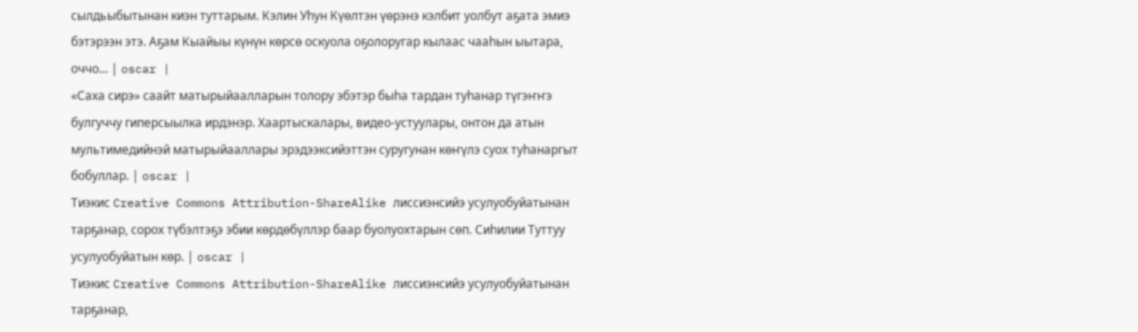сылдьыбытынан киэн туттарым. Кэлин Уһун Күөлтэн үөрэнэ кэлбит уолбут аҕата эмиэ бэтэрээн этэ. Аҕам Кыайыы күнүн көрсө оскуола оҕолоругар кылаас чааһын ыытара, оччо... | oscar |
«Саха сирэ» саайт матырыйаалларын толору эбэтэр быһа тардан туһанар түгэҥҥэ булгуччу гиперсыылка ирдэнэр. Хаартыскалары, видео-устуулары, онтон да атын мультимедийнэй матырыйааллары эрэдээксийэттэн суругунан көҥүлэ суох туһанаргыт бобуллар. | oscar |
Тиэкис Creative Commons Attribution-ShareAlike лиссиэнсийэ усулуобуйатынан тарҕанар, сорох түбэлтэҕэ эбии көрдөбүллэр баар буолуохтарын сөп. Сиһилии Туттуу усулуобуйатын көр. | oscar |
Тиэкис Creative Commons Attribution-ShareAlike лиссиэнсийэ усулуобуйатынан тарҕанар,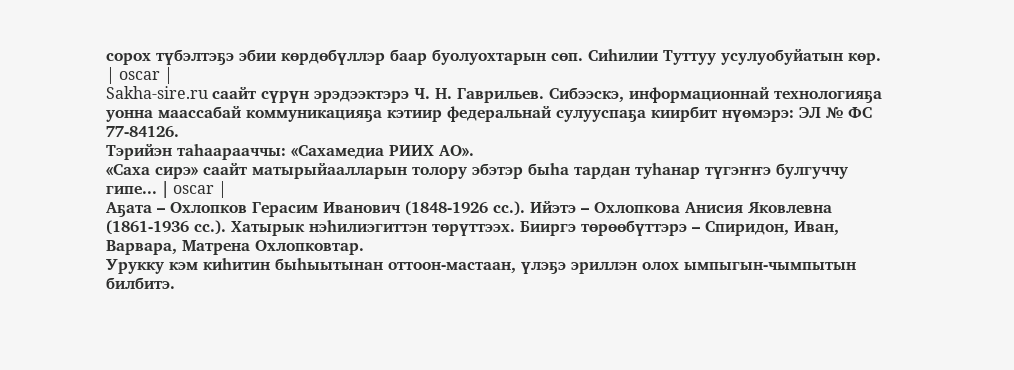сорох түбэлтэҕэ эбии көрдөбүллэр баар буолуохтарын сөп. Сиһилии Туттуу усулуобуйатын көр. | oscar |
Sakha-sire.ru саайт сүрүн эрэдээктэрэ Ч. Н. Гаврильев. Сибээскэ, информационнай технологияҕа уонна маассабай коммуникацияҕа кэтиир федеральнай сулууспаҕа киирбит нүөмэрэ: ЭЛ № ФС 77-84126.
Тэрийэн таһаарааччы: «Сахамедиа РИИХ АО».
«Саха сирэ» саайт матырыйаалларын толору эбэтэр быһа тардан туһанар түгэҥҥэ булгуччу гипе... | oscar |
Аҕата – Охлопков Герасим Иванович (1848-1926 сс.). Ийэтэ – Охлопкова Анисия Яковлевна (1861-1936 сс.). Хатырык нэһилиэгиттэн төрүттээх. Бииргэ төрөөбүттэрэ – Спиридон, Иван, Варвара, Матрена Охлопковтар.
Урукку кэм киһитин быһыытынан оттоон-мастаан, үлэҕэ эриллэн олох ымпыгын-чымпытын билбитэ.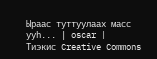Ыраас туттуулаах масс ууһ... | oscar |
Тиэкис Creative Commons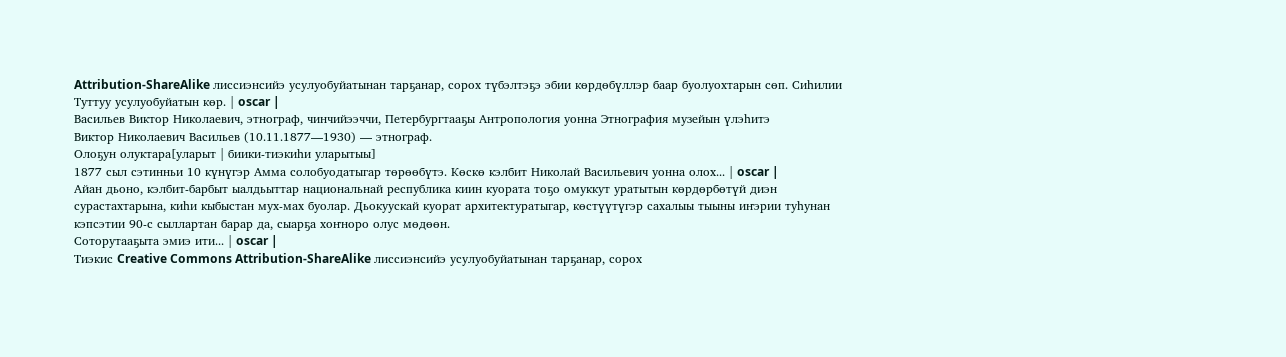Attribution-ShareAlike лиссиэнсийэ усулуобуйатынан тарҕанар, сорох түбэлтэҕэ эбии көрдөбүллэр баар буолуохтарын сөп. Сиһилии Туттуу усулуобуйатын көр. | oscar |
Васильев Виктор Николаевич, этнограф, чинчийээччи, Петербургтааҕы Антропология уонна Этнография музейын үлэһитэ
Виктор Николаевич Васильев (10.11.1877—1930) — этнограф.
Олоҕун олуктара[уларыт | биики-тиэкиһи уларытыы]
1877 сыл сэтинньи 10 күнүгэр Амма солобуодатыгар төрөөбүтэ. Көскө кэлбит Николай Васильевич уонна олох... | oscar |
Айан дьоно, кэлбит-барбыт ыалдьыттар национальнай республика киин куората тоҕо омуккут уратытын көрдөрбөтүй диэн сурастахтарына, киһи кыбыстан мух-мах буолар. Дьокуускай куорат архитектуратыгар, көстүүтүгэр сахалыы тыыны иҥэрии туһунан кэпсэтии 90-с сыллартан барар да, сыарҕа хоҥноро олус мөдөөн.
Соторутааҕыта эмиэ ити... | oscar |
Тиэкис Creative Commons Attribution-ShareAlike лиссиэнсийэ усулуобуйатынан тарҕанар, сорох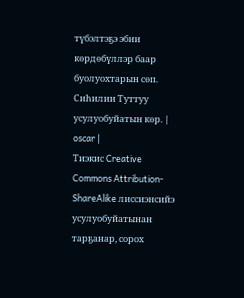түбэлтэҕэ эбии көрдөбүллэр баар буолуохтарын сөп. Сиһилии Туттуу усулуобуйатын көр. | oscar |
Тиэкис Creative Commons Attribution-ShareAlike лиссиэнсийэ усулуобуйатынан тарҕанар, сорох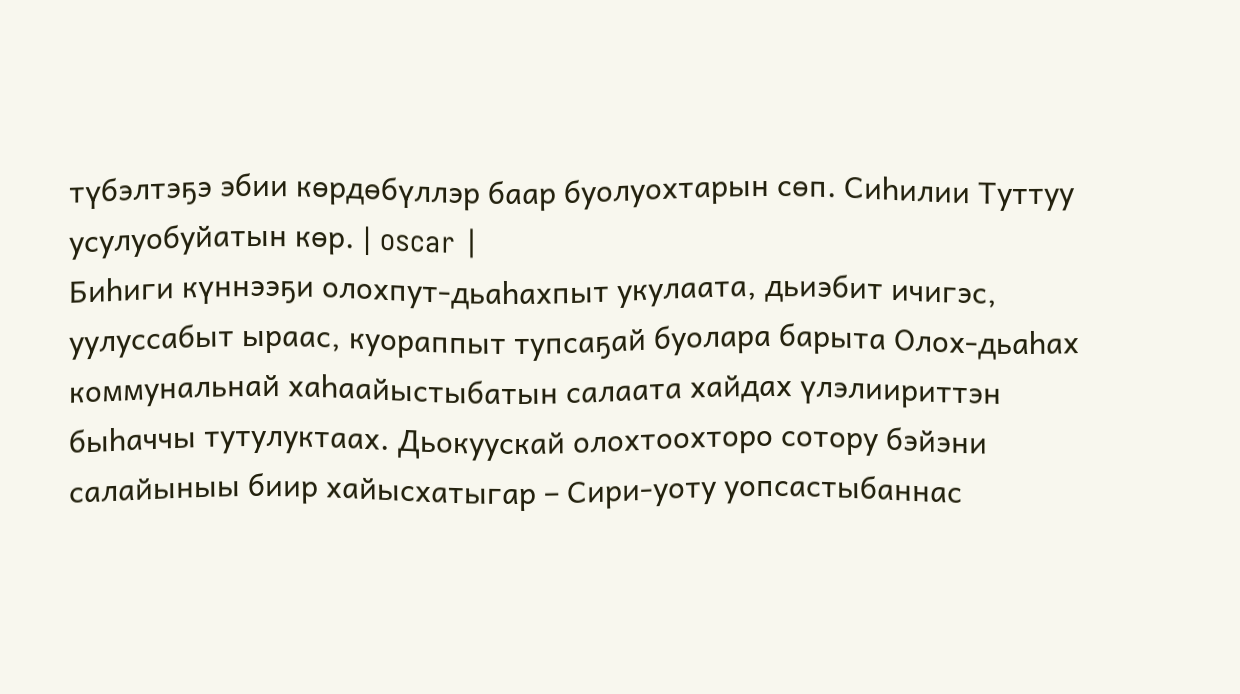түбэлтэҕэ эбии көрдөбүллэр баар буолуохтарын сөп. Сиһилии Туттуу усулуобуйатын көр. | oscar |
Биһиги күннээҕи олохпут-дьаһахпыт укулаата, дьиэбит ичигэс, уулуссабыт ыраас, куораппыт тупсаҕай буолара барыта Олох-дьаһах коммунальнай хаһаайыстыбатын салаата хайдах үлэлиириттэн быһаччы тутулуктаах. Дьокуускай олохтоохторо сотору бэйэни салайыныы биир хайысхатыгар – Сири-уоту уопсастыбаннас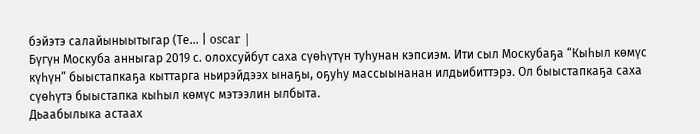бэйэтэ салайыныытыгар (Те... | oscar |
Бүгүн Москуба анныгар 2019 с. олохсуйбут саха сүөһүтүн туһунан кэпсиэм. Ити сыл Москубаҕа “Кыһыл көмүс күһүн” быыстапкаҕа кыттарга ньирэйдээх ынаҕы, оҕуһу массыынанан илдьибиттэрэ. Ол быыстапкаҕа саха сүөһүтэ быыстапка кыһыл көмүс мэтээлин ылбыта.
Дьаабылыка астаах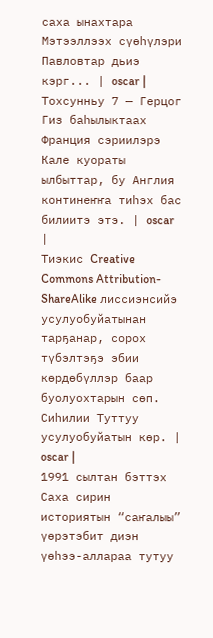саха ынахтара
Мэтээллээх сүөһүлэри Павловтар дьиэ кэрг... | oscar |
Тохсунньу 7 — Герцог Гиз баһылыктаах Франция сэриилэрэ Кале куораты ылбыттар, бу Англия континеҥҥа тиһэх бас билиитэ этэ. | oscar |
Тиэкис Creative Commons Attribution-ShareAlike лиссиэнсийэ усулуобуйатынан тарҕанар, сорох түбэлтэҕэ эбии көрдөбүллэр баар буолуохтарын сөп. Сиһилии Туттуу усулуобуйатын көр. | oscar |
1991 сылтан бэттэх Саха сирин историятын “саҥалыы” үөрэтэбит диэн үөһээ-аллараа тутуу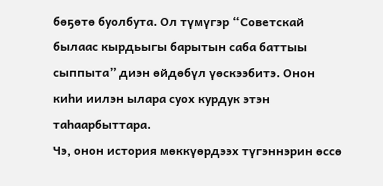бөҕөтө буолбута. Ол түмүгэр “Советскай былаас кырдьыгы барытын саба баттыы сыппыта” диэн өйдөбүл үөскээбитэ. Онон киһи иилэн ылара суох курдук этэн таһаарбыттара.
Чэ, онон история мөккүөрдээх түгэннэрин өссө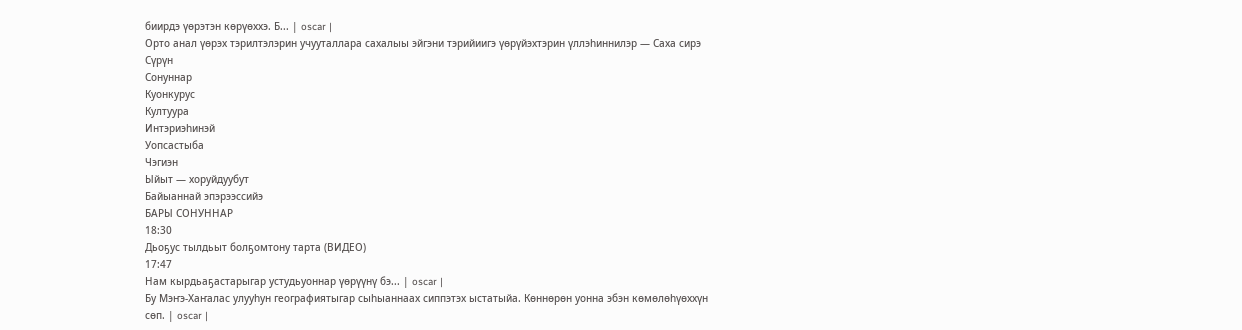биирдэ үөрэтэн көрүөххэ. Б... | oscar |
Орто анал үөрэх тэрилтэлэрин учууталлара сахалыы эйгэни тэрийиигэ үөрүйэхтэрин үллэһиннилэр — Саха сирэ
Сүрүн
Сонуннар
Куонкурус
Култуура
Интэриэһинэй
Уопсастыба
Чэгиэн
Ыйыт — хоруйдуубут
Байыаннай эпэрээссийэ
БАРЫ СОНУННАР
18:30
Дьоҕус тылдьыт болҕомтону тарта (ВИДЕО)
17:47
Нам кырдьаҕастарыгар устудьуоннар үөрүүнү бэ... | oscar |
Бу Мэҥэ-Хаҥалас улууһун географиятыгар сыһыаннаах сиппэтэх ыстатыйа. Көннөрөн уонна эбэн көмөлөһүөххүн сөп. | oscar |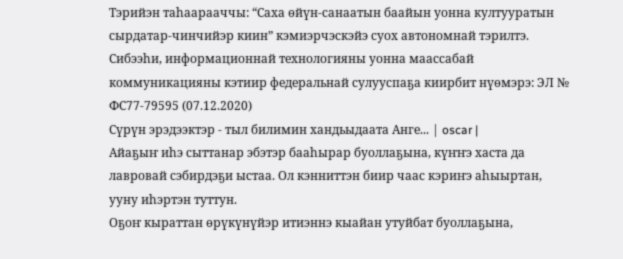Тэрийэн таһаарааччы: “Саха өйүн-санаатын баайын уонна култууратын сырдатар-чинчийэр киин” кэмиэрчэскэйэ суох автономнай тэрилтэ.
Сибээһи, информационнай технологияны уонна маассабай коммуникацияны кэтиир федеральнай сулууспаҕа киирбит нүөмэрэ: ЭЛ № ФС77-79595 (07.12.2020)
Сүрүн эрэдээктэр - тыл билимин хандьыдаата Анге... | oscar |
Айаҕыҥ иһэ сыттанар эбэтэр бааһырар буоллаҕына, күҥҥэ хаста да лавровай сэбирдэҕи ыстаа. Ол кэнниттэн биир чаас кэриҥэ аһыыртан, ууну иһэртэн туттун.
Оҕоҥ кыраттан өрүкүнүйэр итиэннэ кыайан утуйбат буоллаҕына,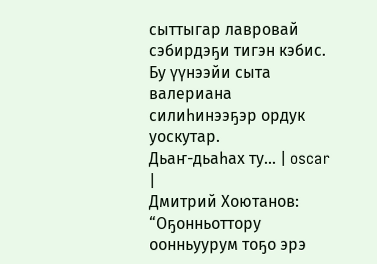сыттыгар лавровай сэбирдэҕи тигэн кэбис. Бу үүнээйи сыта валериана силиһинээҕэр ордук уоскутар.
Дьаҥ-дьаһах ту... | oscar |
Дмитрий Хоютанов: “Оҕонньоттору оонньуурум тоҕо эрэ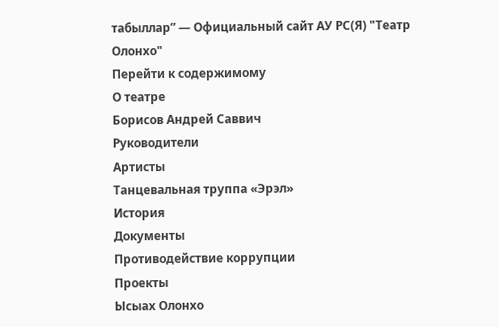табыллар” — Официальный сайт АУ РС(Я) "Театр Олонхо"
Перейти к содержимому
О театре
Борисов Андрей Саввич
Руководители
Артисты
Танцевальная труппа «Эрэл»
История
Документы
Противодействие коррупции
Проекты
Ысыах Олонхо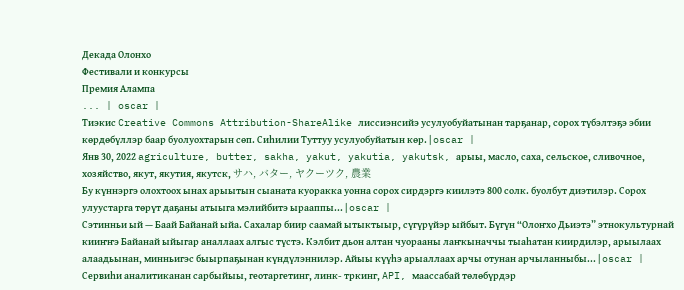Декада Олонхо
Фестивали и конкурсы
Премия Алампа
... | oscar |
Тиэкис Creative Commons Attribution-ShareAlike лиссиэнсийэ усулуобуйатынан тарҕанар, сорох түбэлтэҕэ эбии көрдөбүллэр баар буолуохтарын сөп. Сиһилии Туттуу усулуобуйатын көр. | oscar |
Янв 30, 2022 agriculture, butter, sakha, yakut, yakutia, yakutsk, арыы, масло, саха, сельское, сливочное, хозяйство, якут, якутия, якутск, サハ, バター, ヤクーツク, 農業
Бу күннэргэ олохтоох ынах арыытын сыаната куоракка уонна сорох сирдэргэ киилэтэ 800 солк. буолбут диэтилэр. Сорох улуустарга төрүт даҕаны атыыга мэлийбитэ ырааппы... | oscar |
Сэтинньи ый — Баай Байанай ыйа. Сахалар биир саамай ытыктыыр, сүгүрүйэр ыйбыт. Бүгүн “Олоҥхо Дьиэтэ” этнокультурнай кииҥҥэ Байанай ыйыгар аналлаах алгыс түстэ. Кэлбит дьон алтан чуорааны лаҥкыначчы тыаһатан киирдилэр, арыылаах алаадьынан, минньигэс быырпаҕынан күндүлэннилэр. Айыы күүһэ арыаллаах арчы отунан арчыланныбы... | oscar |
Сервиһи аналитиканан сарбыйыы, геотаргетинг, линк- тркинг, API, маассабай төлөбүрдэр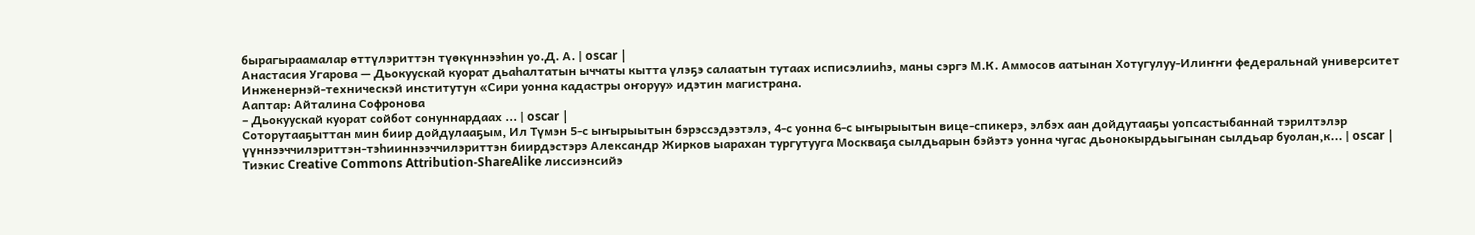бырагыраамалар өттүлэриттэн түөкүннээһин уо.Д. А. | oscar |
Анастасия Угарова — Дьокуускай куорат дьаһалтатын ыччаты кытта үлэҕэ салаатын тутаах исписэлииһэ, маны сэргэ М.К. Аммосов аатынан Хотугулуу-Илиҥҥи федеральнай университет Инженернэй-техническэй институтун «Сири уонна кадастры оҥоруу» идэтин магистрана.
Ааптар: Айталина Софронова
– Дьокуускай куорат сойбот сонуннардаах ... | oscar |
Соторутааҕыттан мин биир дойдулааҕым, Ил Түмэн 5-с ыҥырыытын бэрэссэдээтэлэ, 4-с уонна 6-с ыҥырыытын вице-спикерэ, элбэх аан дойдутааҕы уопсастыбаннай тэрилтэлэр үүннээччилэриттэн-тэһииннээччилэриттэн биирдэстэрэ Александр Жирков ыарахан тургутууга Москваҕа сылдьарын бэйэтэ уонна чугас дьонокырдьыгынан сылдьар буолан,к... | oscar |
Тиэкис Creative Commons Attribution-ShareAlike лиссиэнсийэ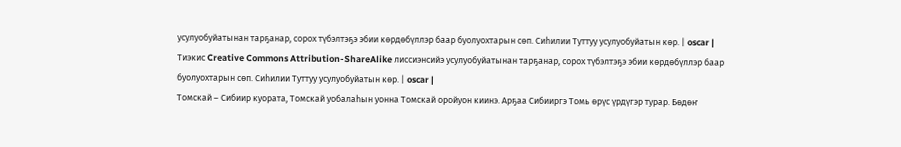усулуобуйатынан тарҕанар, сорох түбэлтэҕэ эбии көрдөбүллэр баар буолуохтарын сөп. Сиһилии Туттуу усулуобуйатын көр. | oscar |
Тиэкис Creative Commons Attribution-ShareAlike лиссиэнсийэ усулуобуйатынан тарҕанар, сорох түбэлтэҕэ эбии көрдөбүллэр баар буолуохтарын сөп. Сиһилии Туттуу усулуобуйатын көр. | oscar |
Томскай – Сибиир куората, Томскай уобалаһын уонна Томскай оройуон киинэ. Арҕаа Сибииргэ Томь өрүс үрдүгэр турар. Бөдөҥ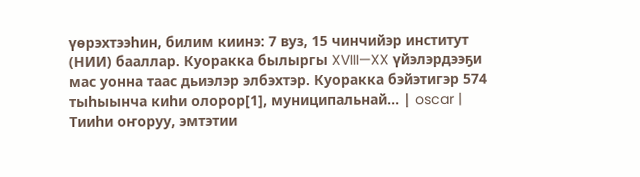үөрэхтээһин, билим киинэ: 7 вуз, 15 чинчийэр институт (НИИ) бааллар. Куоракка былыргы XVIII—XX үйэлэрдээҕи мас уонна таас дьиэлэр элбэхтэр. Куоракка бэйэтигэр 574 тыһыынча киһи олорор[1], муниципальнай... | oscar |
Тииһи оҥоруу, эмтэтии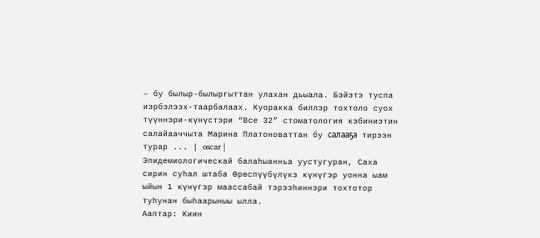– бу былыр-былыргыттан улахан дьыала. Бэйэтэ туспа иэрбэлээх-таарбалаах. Куоракка биллэр тохтоло суох түүннэри-күнүстэри “Все 32” стоматология кэбиниэтин салайааччыта Марина Платоноваттан бу салааҕа тирээн турар ... | oscar |
Эпидемиологическай балаһыанньа уустугуран, Саха сирин суһал штаба Өрөспүүбүлүкэ күнүгэр уонна ыам ыйын 1 күнүгэр маассабай тэрээһиннэри тохтотор туһунан быһаарыныы ылла.
Ааптар: Киин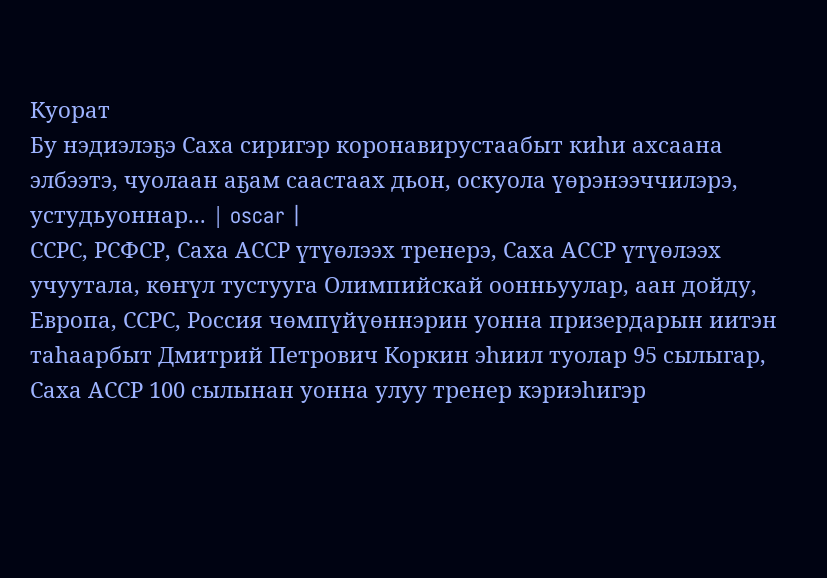Куорат
Бу нэдиэлэҕэ Саха сиригэр коронавирустаабыт киһи ахсаана элбээтэ, чуолаан аҕам саастаах дьон, оскуола үөрэнээччилэрэ, устудьуоннар... | oscar |
ССРС, РСФСР, Саха АССР үтүөлээх тренерэ, Саха АССР үтүөлээх учуутала, көҥүл тустууга Олимпийскай оонньуулар, аан дойду, Европа, ССРС, Россия чөмпүйүөннэрин уонна призердарын иитэн таһаарбыт Дмитрий Петрович Коркин эһиил туолар 95 сылыгар, Саха АССР 100 сылынан уонна улуу тренер кэриэһигэр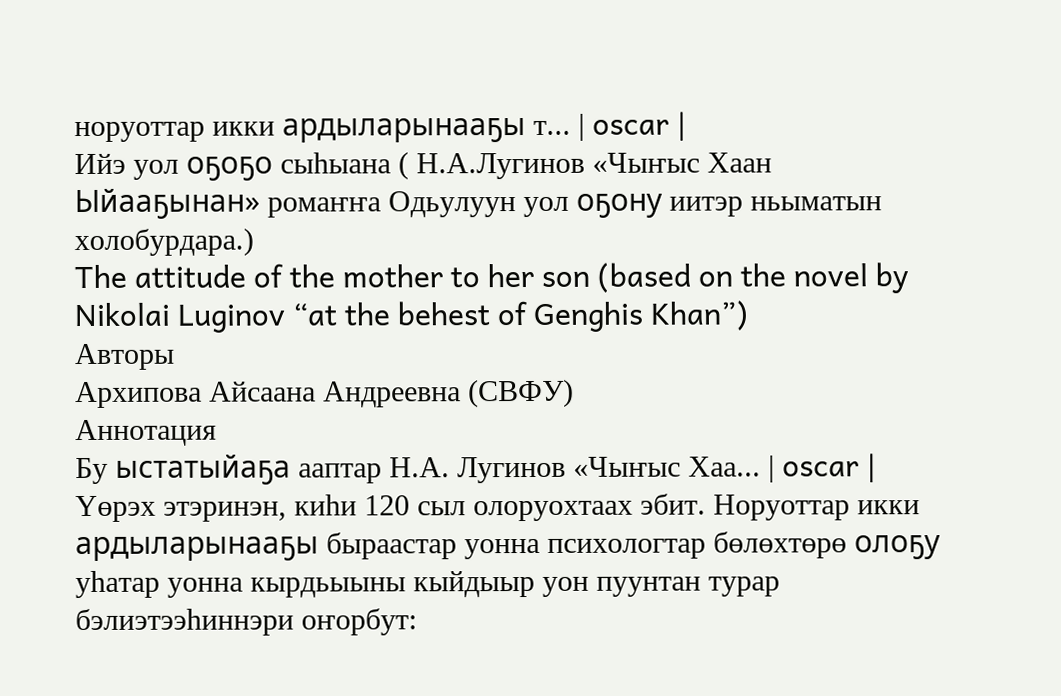норуоттар икки ардыларынааҕы т... | oscar |
Ийэ уол оҕоҕо сыһыана ( Н.А.Лугинов «Чыҥыс Хаан Ыйааҕынан» ромаҥҥа Одьулуун уол оҕону иитэр ньыматын холобурдара.)
The attitude of the mother to her son (based on the novel by Nikolai Luginov “at the behest of Genghis Khan”)
Авторы
Архипова Айсаана Андреевна (СВФУ)
Аннотация
Бу ыстатыйаҕа ааптар Н.А. Лугинов «Чыҥыс Хаа... | oscar |
Үөрэх этэринэн, киһи 120 сыл олоруохтаах эбит. Норуоттар икки ардыларынааҕы быраастар уонна психологтар бөлөхтөрө олоҕу уһатар уонна кырдьыыны кыйдыыр уон пуунтан турар бэлиэтээһиннэри оҥорбут: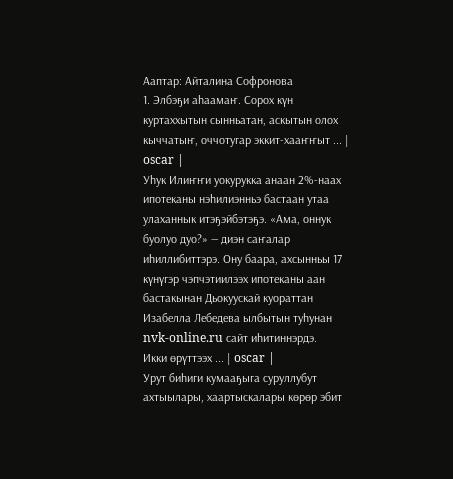Ааптар: Айталина Софронова
1. Элбэҕи аһаамаҥ. Сорох күн куртаххытын сынньатан, аскытын олох кыччатыҥ, оччотугар эккит-хааҥҥыт ... | oscar |
Уһук Илиҥҥи уокурукка анаан 2%-наах ипотеканы нэһилиэнньэ бастаан утаа улаханнык итэҕэйбэтэҕэ. «Ама, оннук буолуо дуо?» — диэн саҥалар иһиллибиттэрэ. Ону баара, ахсынньы 17 күнүгэр чэпчэтиилээх ипотеканы аан бастакынан Дьокуускай куораттан Изабелла Лебедева ылбытын туһунан nvk-online.ru сайт иһитиннэрдэ.
Икки өрүттээх ... | oscar |
Урут биһиги кумааҕыга суруллубут ахтыылары, хаартыскалары көрөр эбит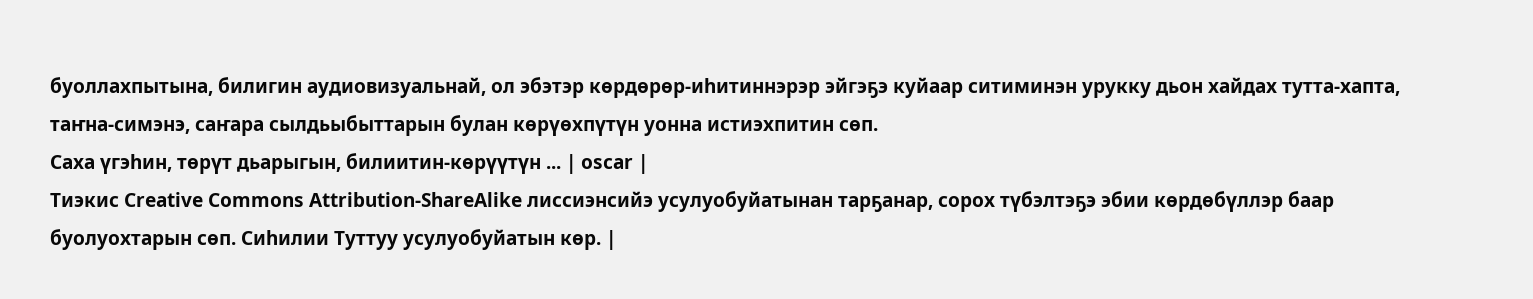буоллахпытына, билигин аудиовизуальнай, ол эбэтэр көрдөрөр-иһитиннэрэр эйгэҕэ куйаар ситиминэн урукку дьон хайдах тутта-хапта, таҥна-симэнэ, саҥара сылдьыбыттарын булан көрүөхпүтүн уонна истиэхпитин сөп.
Саха үгэһин, төрүт дьарыгын, билиитин-көрүүтүн ... | oscar |
Тиэкис Creative Commons Attribution-ShareAlike лиссиэнсийэ усулуобуйатынан тарҕанар, сорох түбэлтэҕэ эбии көрдөбүллэр баар буолуохтарын сөп. Сиһилии Туттуу усулуобуйатын көр. |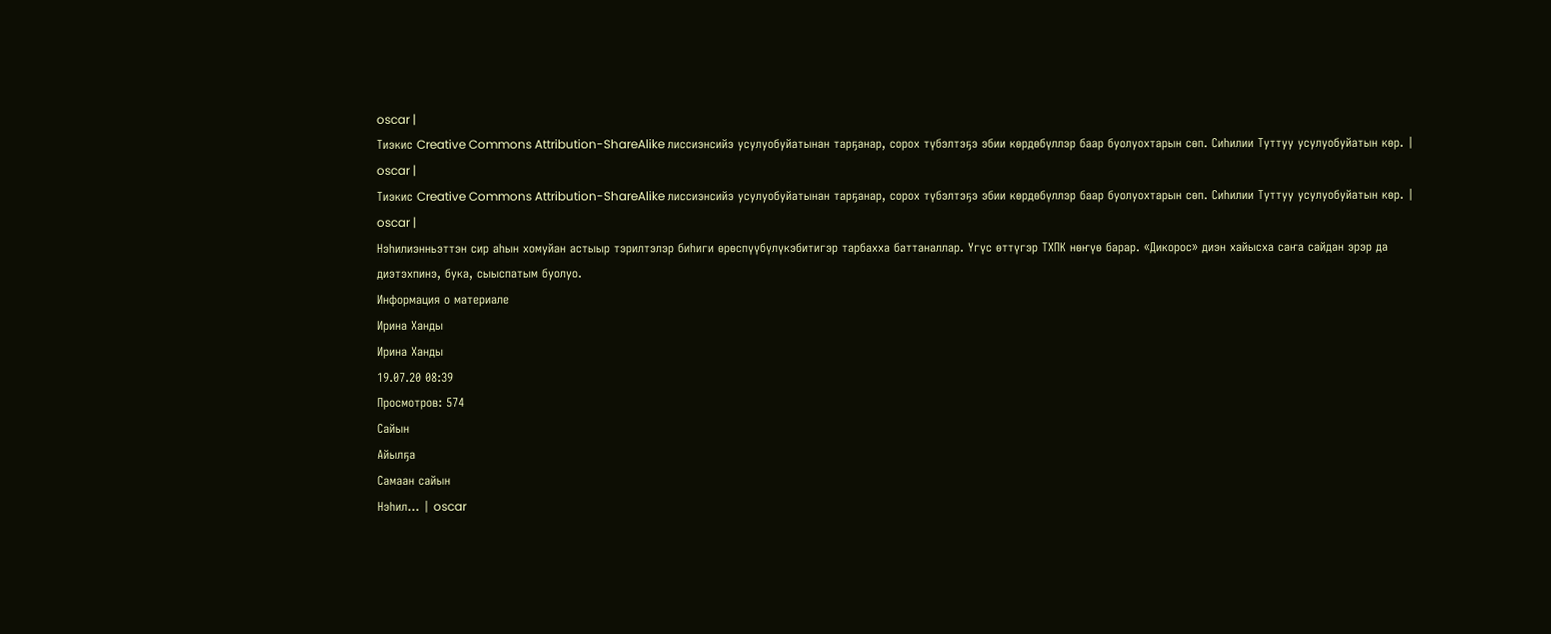oscar |
Тиэкис Creative Commons Attribution-ShareAlike лиссиэнсийэ усулуобуйатынан тарҕанар, сорох түбэлтэҕэ эбии көрдөбүллэр баар буолуохтарын сөп. Сиһилии Туттуу усулуобуйатын көр. | oscar |
Тиэкис Creative Commons Attribution-ShareAlike лиссиэнсийэ усулуобуйатынан тарҕанар, сорох түбэлтэҕэ эбии көрдөбүллэр баар буолуохтарын сөп. Сиһилии Туттуу усулуобуйатын көр. | oscar |
Нэһилиэнньэттэн сир аһын хомуйан астыыр тэрилтэлэр биһиги өрөспүүбүлүкэбитигэр тарбахха баттаналлар. Үгүс өттүгэр ТХПК нөҥүө барар. «Дикорос» диэн хайысха саҥа сайдан эрэр да диэтэхпинэ, бука, сыыспатым буолуо.
Информация о материале
Ирина Ханды
Ирина Ханды
19.07.20 08:39
Просмотров: 574
Сайын
Айылҕа
Самаан сайын
Нэһил... | oscar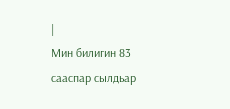|
Мин билигин 83 сааспар сылдьар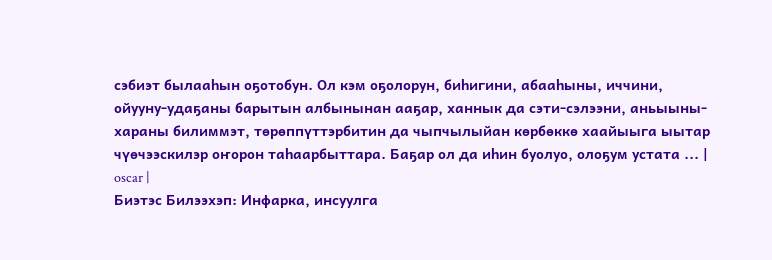сэбиэт былааһын оҕотобун. Ол кэм оҕолорун, биһигини, абааһыны, иччини, ойууну-удаҕаны барытын албынынан ааҕар, ханнык да сэти-сэлээни, аньыыны-хараны билиммэт, төрөппүттэрбитин да чыпчылыйан көрбөккө хаайыыга ыытар чүөчээскилэр оҥорон таһаарбыттара. Баҕар ол да иһин буолуо, олоҕум устата ... | oscar |
Биэтэс Билээхэп: Инфарка, инсуулга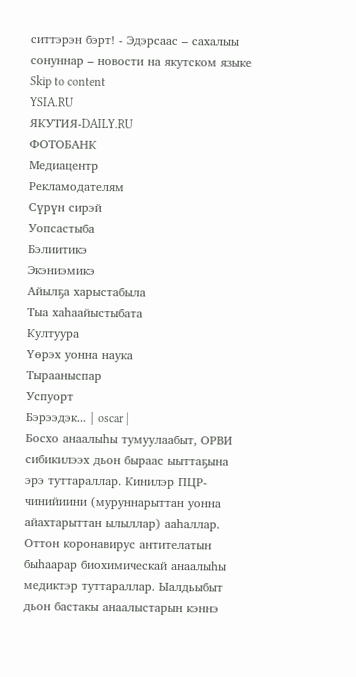ситтэрэн бэрт! - Эдэрсаас – сахалыы сонуннар – новости на якутском языке
Skip to content
YSIA.RU
ЯКУТИЯ-DAILY.RU
ФОТОБАНК
Медиацентр
Рекламодателям
Сүрүн сирэй
Уопсастыба
Бэлиитикэ
Экэниэмикэ
Айылҕа харыстабыла
Тыа хаһаайыстыбата
Култуура
Үөрэх уонна наука
Тырааныспар
Успуорт
Бэрээдэк... | oscar |
Босхо анаалыһы тумуулаабыт, ОРВИ сибикилээх дьон быраас ыыттаҕына эрэ туттараллар. Кинилэр ПЦР-чинийиини (муруннарыттан уонна айахтарыттан ылыллар) ааһаллар. Оттон коронавирус антителатын быһаарар биохимическай анаалыһы медиктэр туттараллар. Ыалдьыбыт дьон бастакы анаалыстарын кэннэ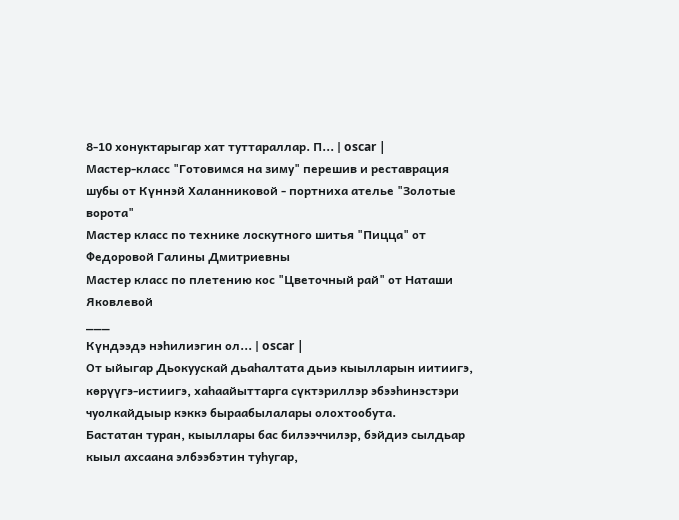8-10 хонуктарыгар хат туттараллар. П... | oscar |
Мастер-класс "Готовимся на зиму" перешив и реставрация шубы от Күннэй Халанниковой - портниха ателье "Золотые ворота"
Мастер класс по технике лоскутного шитья "Пицца" от Федоровой Галины Дмитриевны
Мастер класс по плетению кос "Цветочный рай" от Наташи Яковлевой
___
Күндээдэ нэһилиэгин ол... | oscar |
От ыйыгар Дьокуускай дьаһалтата дьиэ кыылларын иитиигэ, көрүүгэ-истиигэ, хаһаайыттарга сүктэриллэр эбээһинэстэри чуолкайдыыр кэккэ быраабылалары олохтообута.
Бастатан туран, кыыллары бас билээччилэр, бэйдиэ сылдьар кыыл ахсаана элбээбэтин туһугар,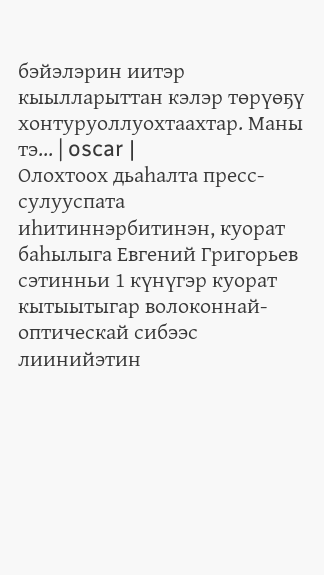бэйэлэрин иитэр кыылларыттан кэлэр төрүөҕү хонтуруоллуохтаахтар. Маны тэ... | oscar |
Олохтоох дьаһалта пресс-сулууспата иһитиннэрбитинэн, куорат баһылыга Евгений Григорьев сэтинньи 1 күнүгэр куорат кытыытыгар волоконнай-оптическай сибээс лиинийэтин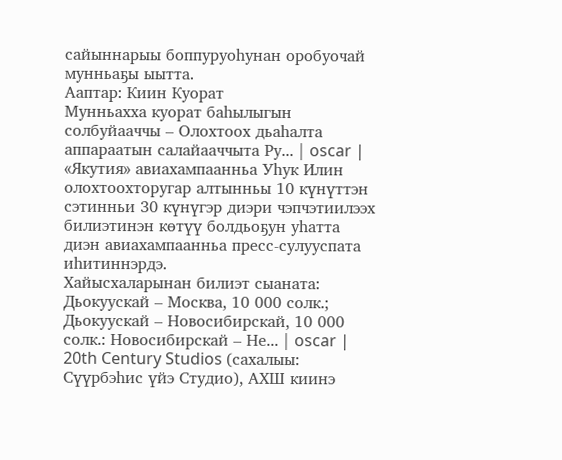сайыннарыы боппуруоһунан оробуочай мунньаҕы ыытта.
Ааптар: Киин Куорат
Мунньахха куорат баһылыгын солбуйааччы – Олохтоох дьаһалта аппараатын салайааччыта Ру... | oscar |
«Якутия» авиахампаанньа Уһук Илин олохтоохторугар алтынньы 10 күнүттэн сэтинньи 30 күнүгэр диэри чэпчэтиилээх билиэтинэн көтүү болдьоҕун уһатта диэн авиахампаанньа пресс-сулууспата иһитиннэрдэ.
Хайысхаларынан билиэт сыаната: Дьокуускай – Москва, 10 000 солк.; Дьокуускай – Новосибирскай, 10 000 солк.: Новосибирскай – Не... | oscar |
20th Century Studios (сахалыы: Сүүрбэһис үйэ Студио), АХШ киинэ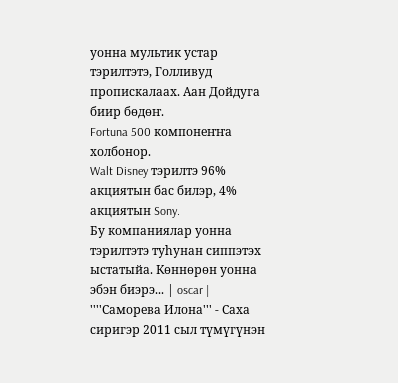уонна мультик устар тэрилтэтэ, Голливуд пропискалаах. Аан Дойдуга биир бөдөҥ.
Fortuna 500 компонеҥҥа холбонор.
Walt Disney тэрилтэ 96% акциятын бас билэр, 4% акциятын Sony.
Бу компаниялар уонна тэрилтэтэ туһунан сиппэтэх ыстатыйа. Көннөрөн уонна эбэн биэрэ... | oscar |
''''Саморева Илона''' - Саха сиригэр 2011 сыл түмүгүнэн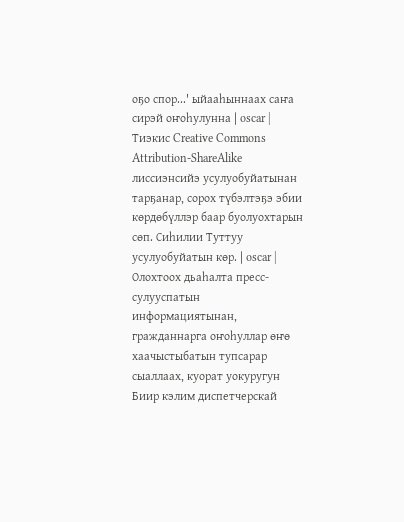оҕо спор...' ыйааһыннаах саҥа сирэй оҥоһулунна | oscar |
Тиэкис Creative Commons Attribution-ShareAlike лиссиэнсийэ усулуобуйатынан тарҕанар, сорох түбэлтэҕэ эбии көрдөбүллэр баар буолуохтарын сөп. Сиһилии Туттуу усулуобуйатын көр. | oscar |
Олохтоох дьаһалта пресс-сулууспатын информациятынан, гражданнарга оҥоһуллар өҥө хаачыстыбатын тупсарар сыаллаах, куорат уокуругун Биир кэлим диспетчерскай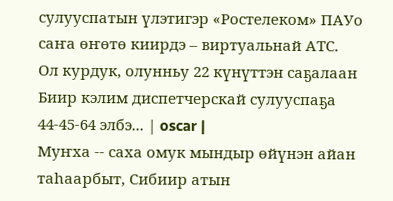сулууспатын үлэтигэр «Ростелеком» ПАУо саҥа өҥөтө киирдэ – виртуальнай АТС.
Ол курдук, олунньу 22 күнүттэн саҕалаан Биир кэлим диспетчерскай сулууспаҕа 44-45-64 элбэ... | oscar |
Муҥха -- саха омук мындыр өйүнэн айан таһаарбыт, Сибиир атын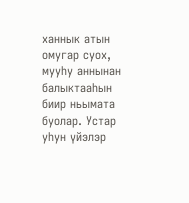ханнык атын омугар суох, мууһу аннынан балыктааһын биир ньымата буолар. Устар уһун үйэлэр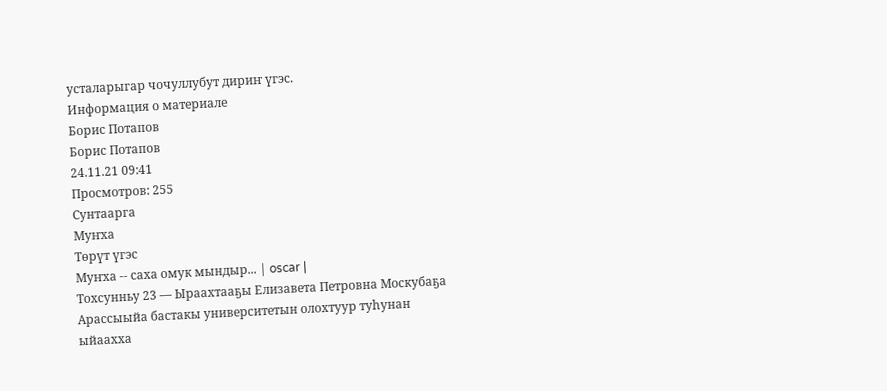усталарыгар чочуллубут дириҥ үгэс.
Информация о материале
Борис Потапов
Борис Потапов
24.11.21 09:41
Просмотров: 255
Сунтаарга
Муҥха
Төрүт үгэс
Муҥха -- саха омук мындыр... | oscar |
Тохсунньу 23 — Ыраахтааҕы Елизавета Петровна Москубаҕа Арассыыйа бастакы университетын олохтуур туһунан ыйаахха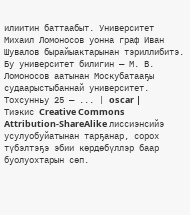илиитин баттаабыт. Университет Михаил Ломоносов уонна граф Иван Шувалов бырайыактарынан тэриллибитэ. Бу университет билигин — М. В. Ломоносов аатынан Москубатааҕы судаарыстыбаннай университет.
Тохсунньу 25 — ... | oscar |
Тиэкис Creative Commons Attribution-ShareAlike лиссиэнсийэ усулуобуйатынан тарҕанар, сорох түбэлтэҕэ эбии көрдөбүллэр баар буолуохтарын сөп.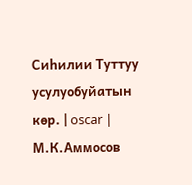Сиһилии Туттуу усулуобуйатын көр. | oscar |
М.К.Аммосов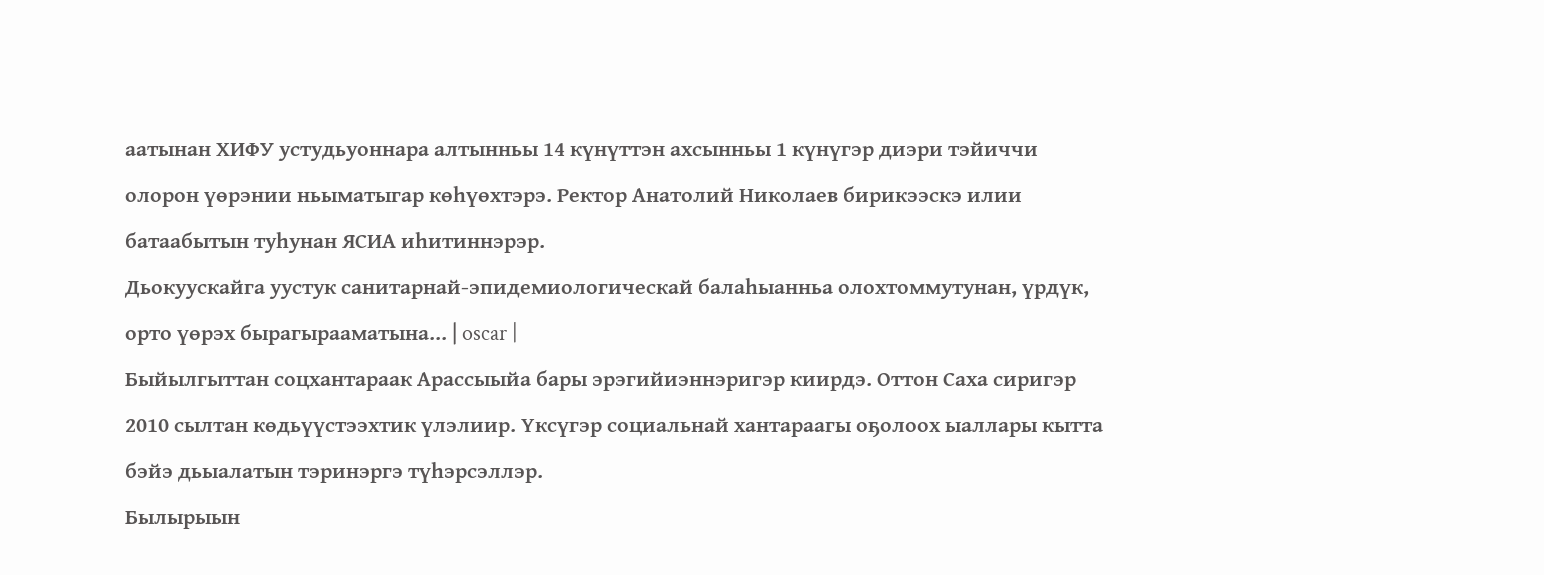аатынан ХИФУ устудьуоннара алтынньы 14 күнүттэн ахсынньы 1 күнүгэр диэри тэйиччи олорон үөрэнии ньыматыгар көһүөхтэрэ. Ректор Анатолий Николаев бирикээскэ илии батаабытын туһунан ЯСИА иһитиннэрэр.
Дьокуускайга уустук санитарнай-эпидемиологическай балаһыанньа олохтоммутунан, үрдүк, орто үөрэх бырагырааматына... | oscar |
Быйылгыттан соцхантараак Арассыыйа бары эрэгийиэннэригэр киирдэ. Оттон Саха сиригэр 2010 сылтан көдьүүстээхтик үлэлиир. Үксүгэр социальнай хантараагы оҕолоох ыаллары кытта бэйэ дьыалатын тэринэргэ түһэрсэллэр.
Былырыын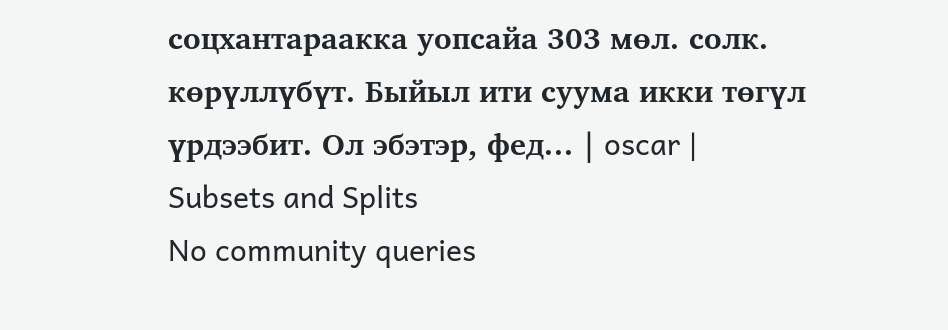соцхантараакка уопсайа 303 мөл. солк. көрүллүбүт. Быйыл ити суума икки төгүл үрдээбит. Ол эбэтэр, фед... | oscar |
Subsets and Splits
No community queries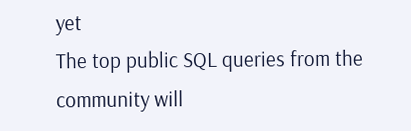yet
The top public SQL queries from the community will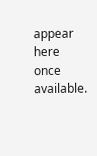appear here once available.